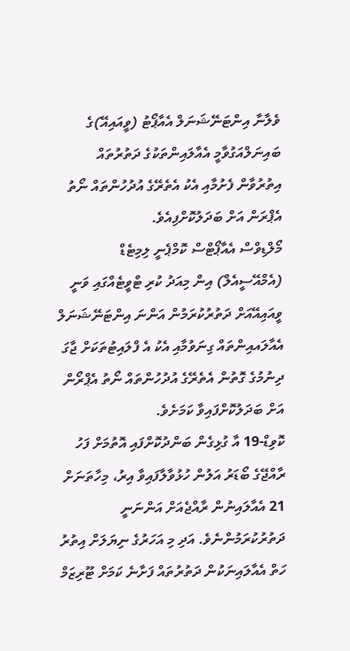ވެލާނާ އިންޓަނޭޝަނަލް އެއާޕޯޓު (ވީއައިއޭ)ގެ ބައިނަލްއަގުވާމީ އެއާލައިންތަކުގެ ދަތުރުތައް އިތުރުވާން ފެށުމާއި އެކު އެތެރޭގެ އުދުހުންތައް ނޯތު އެޕްރަން އަށް ބަދަލުކޮށްފިއެވެ.
މޯލްޑިވްސް އެއާޕޯޓްސް ކޮމްޕެނީ ލިމިޓެޑް (އެމްއޭސީއެލް) އިން މިއަދު ކުރި ޓްވީޓެއްގައި ވަނީ ވީއައިއޭއަށް ދަތުރުކުރަމުން އަންނަ އިންޓަނޭޝަނަލް އެއާލައއިންތައް ގިނަވުމާއި އެކު އެ ފްލައިޓުތަކަށް ޖާގަ ދިނުމުގެ ގޮތުން އެތެރޭގެ އުދުހުންތައް ނޯތު އެޕްރޯން އަށް ބަދަލުކޮށްފައިވާ ކަމަށެވެ.
ކޮވިޑް-19 އާ ގުޅިގެން ބަންދުކޮށްފައި އޮތުމަށް ފަހު ރާއްޖޭގެ ބޯޑަރު އަލުން ހުޅުވާލާފައިވާ އިރު، މިހާތަނަށް 21 އެއާލައިނުން ރާއްޖެއަށް އަންނަނީ ދަތުރުކުރަމުންނެވެ. އަދި މި އަހަރުގެ ނިޔަލަށް އިތުރު ހަތް އެއާލައިނަކުން ދަތުރުތައް ފަށާނެ ކަމަށް ޓޫރިޒަމް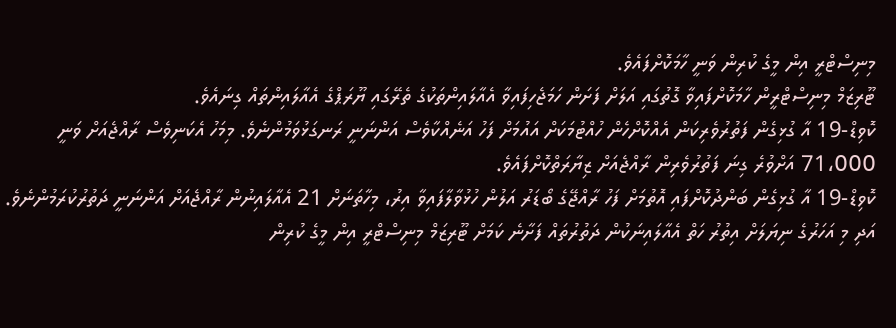މިނިސްޓްރީ އިން މީގެ ކުރިން ވަނީ ހާމަކޮށްފައެވެ.
ޓޫރިޒަމް މިނިސްޓްރީން ހާމަކޮށްފައިވާ ގޮތުގައި އަލަށް ފަށަން ހަމަޖެހިފައިވާ އެއާލައިންތަކުގެ ތެރޭގައި ޔޫރަޕްގެ އެއާލައިންތައް ގިނައެވެ.
ކޮވިޑް-19 އާ ގުޅިގެން ފަތުރުވެރިކަން އެއްކޮށްހެން ހުއްޓުމަކަށް އައުމަށް ފަހު އަނެއްކާވެސް އަންނަނީ ރަނގަޅުވަމުންނެވެ. މިމަހު އެކަނިވެސް ރާއްޖެއަށް ވަނީ 71،000 އަށްވުރެ ގިނަ ފަތުރުވެރިން ރާއްޖެއަށް ޒިޔާރަތްކޮށްފައެވެ.
ކޮވިޑް-19 އާ ގުޅިގެން ބަންދުކޮށްފައި އޮތުމަށް ފަހު ރާއްޖޭގެ ބޯޑަރު އަލުން ހުޅުވާލާފައިވާ އިރު، މިހާތަނަށް 21 އެއާލައިނުން ރާއްޖެއަށް އަންނަނީ ދަތުރުކުރަމުންނެވެ. އަދި މި އަހަރުގެ ނިޔަލަށް އިތުރު ހަތް އެއާލައިނަކުން ދަތުރުތައް ފަށާނެ ކަމަށް ޓޫރިޒަމް މިނިސްޓްރީ އިން މީގެ ކުރިން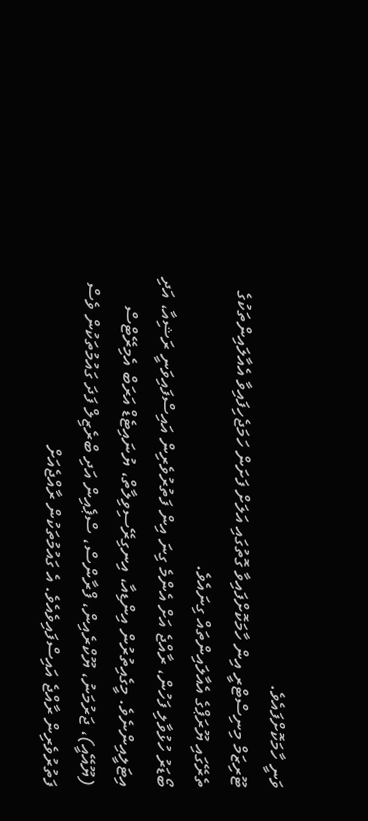ވަނީ ހާމަކޮށްފައެވެ.
ޓޫރިޒަމް މިނިސްޓްރީ އިން ހާމަކޮށްފައިވާ ގޮތުގައި އަލަށް ފަށަން ހަމަޖެހިފައިވާ އެއާލައިންތަކުގެ ތެރޭގައި ޔޫރަޕްގެ އެއާލައިންތައް ގިނައެވެ.
ބޯޑަރު ހުޅުވާލި ފަހުން، ރާއްޖެ އަށް އެންމެ ގިނަ އިން ފަތުރުވެރިން އައިސްފައިވަނީ ރަޝިއާ، އަދި އިޓަލީއިންނެވެ. މީގެއިތުރުން އިންޑިއާ، އިނގިރޭސިވިލާތް، ޔުނައިޓެޑް އަރަބް އެމިރޭޓްސް (ޔޫއޭއީ)، ޖަރުމަނު، ޔޫކްރެއިން، ފްރާންސް، ސްޕެއިން އަދި ބްރެޒިލް ފަދަ ގައުމުތަކުން ވެސް ފަތުރުވެރިން ރާއްޖެ އައިސްފައިވެއެވެ. އެ ގައުމުތަކުން ރާއްޖެއަށް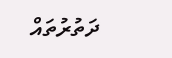ދަތުރުތައް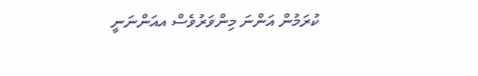ކުރަމުން އަންނަ މިންވަރުވެސް އއަންނަނީ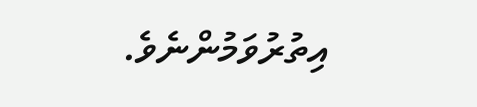އިތުރުވަމުންނެވެ.